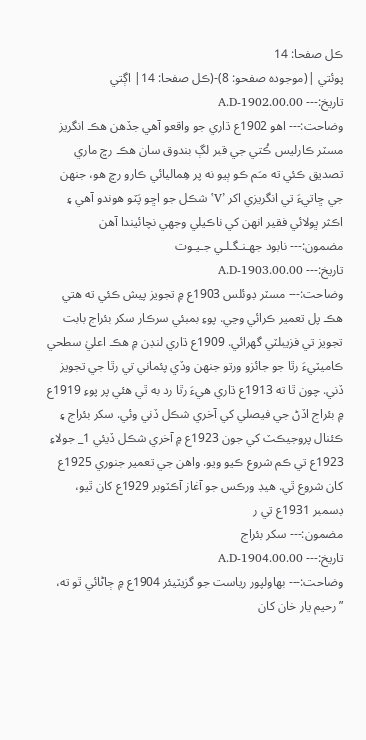ڪل صفحا: 14
پوئتي |(موجوده صفحو: 8)-(ڪل صفحا: 14| اڳتي
تاريخ:--- A.D-1902.00.00
وضاحت:--- اھو 1902ع ڌاري جو واقعو آھي جڏھن ھڪ انگريز مسٽر ڪارليس ڪُتي جي قبر لڳ بندوق سان ھڪ رڇ ماري تصديق ڪئي ته مـَم ڪو ٻيو نه پر ھِماليائي ڪارو رڇ ھو، جنھن جي ڇاتيءَ تي انگريزي اکر ’V‛ شڪل جو اڇو پَٽو ھوندو آھي ۽ اڪثر ڀولائي فقير انھن کي ناڪيلي وجھي نچائيندا آھن
مضمون:--- نابود جھـنـگـلـي جـيـوت
تاريخ:--- A.D-1903.00.00
وضاحت:--- مسٽر ڊوئلس 1903ع ۾ تجويز پيش ڪئي ته هتي هڪ پل تعمير ڪرائي وڃي. پوءِ بمبئي سرڪار سکر بئراج بابت تجويز تي فزيبلٽي گهرائي. 1909ع ڌاري لنڊن ۾ هڪ اعليٰ سطحي ڪاميٽيءَ رٿا جو جائزو ورتو جنهن وڏي پئماني تي رٿا جي تجويز ڏني. چون ٿا ته 1913ع ڌاري هيءَ رٿا رد به ٿي هئي پر پوءِ 1919ع ۾ بئراج اڏڻ جي فيصلي کي آخري شڪل ڏني وئي. سکر بئراج ۽ ڪئنال پروجيڪٽ کي جون 1923ع ۾ آخري شڪل ڏيئي 1_ جولاءِ 1923ع تي ڪم شروع ڪيو ويو. واهن جي تعمير جنوري 1925ع کان شروع ٿي. هيڊ ورڪس جو آغاز آڪٽوبر 1929ع کان ٿيو، ڊسمبر 1931ع تي ر
مضمون:--- سکر بئراج
تاريخ:--- A.D-1904.00.00
وضاحت:--- بهاولپور رياست جو گزيٽيئر 1904ع ۾ ڄاڻائي ٿو ته، ”رحيم يار خان کان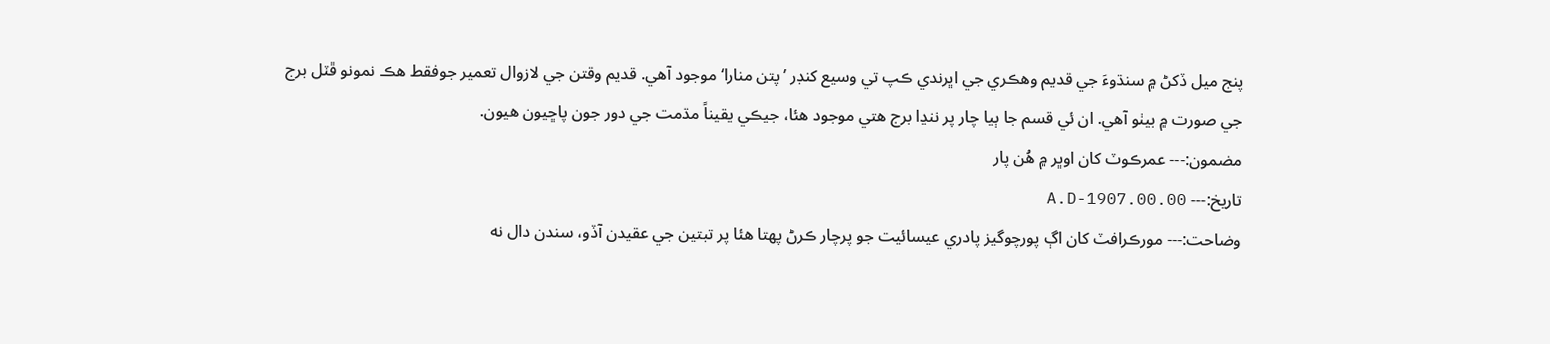پنج ميل ڏکڻ ۾ سنڌوءَ جي قديم وهڪري جي اڀرندي ڪپ تي وسيع کنڊر ’پتن منارا‘ موجود آهي. قديم وقتن جي لازوال تعمير جوفقط هڪ نمونو ڦٽل برج جي صورت ۾ بيٺو آهي. ان ئي قسم جا ٻيا چار پر ننڍا برج هتي موجود هئا، جيڪي يقيناً مڌمت جي دور جون پاڇيون هيون.
مضمون:--- عمرڪوٽ کان اوڀر ۾ هُن پار
تاريخ:--- A.D-1907.00.00
وضاحت:--- مورڪرافٽ کان اڳ پورچوگيز پادري عيسائيت جو پرچار ڪرڻ پهتا هئا پر تبتين جي عقيدن آڏو، سندن دال نه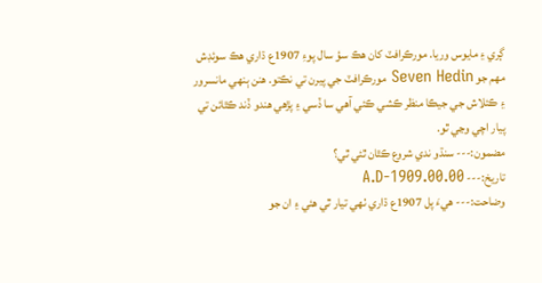ڳري ۽ مايوس وريا. مورڪرافٽ کان هڪ سؤ سال پوءِ 1907ع ڌاري هڪ سوئڊش مهم جو Seven Hedin مورڪرافٽ جي پيرن تي نڪتو. هنن ٻنهي مانسرور ۽ ڪئلاش جي جيڪا منظر ڪشي ڪئي آهي سا ڏسي ۽ پڙهي هندو ڏند ڪٿائن تي پيار اچي وڃي ٿو.
مضمون:--- سنڌو ندي شروع ڪٿان ٿئي ٿي؟
تاريخ:--- A.D-1909.00.00
وضاحت:--- هيءَ پل 1907ع ڌاري ٺهي تيار ٿي هئي ۽ ان جو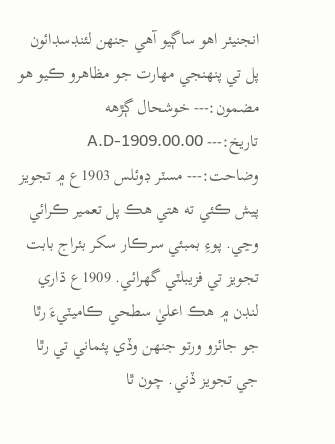انجنيئر اهو ساڳيو آهي جنهن لئنڊسڊائون پل تي پنهنجي مهارت جو مظاهرو ڪيو هو
مضمون:--- خوشحال ڳڙهه
تاريخ:--- A.D-1909.00.00
وضاحت:--- مسٽر ڊوئلس 1903ع ۾ تجويز پيش ڪئي ته هتي هڪ پل تعمير ڪرائي وڃي. پوءِ بمبئي سرڪار سکر بئراج بابت تجويز تي فزيبلٽي گهرائي. 1909ع ڌاري لنڊن ۾ هڪ اعليٰ سطحي ڪاميٽيءَ رٿا جو جائزو ورتو جنهن وڏي پئماني تي رٿا جي تجويز ڏني. چون ٿا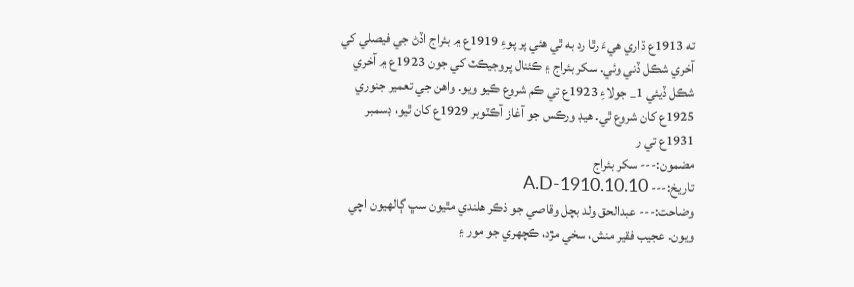ته 1913ع ڌاري هيءَ رٿا رد به ٿي هئي پر پوءِ 1919ع ۾ بئراج اڏڻ جي فيصلي کي آخري شڪل ڏني وئي. سکر بئراج ۽ ڪئنال پروجيڪٽ کي جون 1923ع ۾ آخري شڪل ڏيئي 1_ جولاءِ 1923ع تي ڪم شروع ڪيو ويو. واهن جي تعمير جنوري 1925ع کان شروع ٿي. هيڊ ورڪس جو آغاز آڪٽوبر 1929ع کان ٿيو، ڊسمبر 1931ع تي ر
مضمون:--- سکر بئراج
تاريخ:--- A.D-1910.10.10
وضاحت:--- عبدالحق ولد بچل وقاصي جو ذڪر هلندي مٿيون سڀ ڳالهيون اچي ويون. عجيب فقير منش، سخي مڙد، ڪچهري جو مور ۽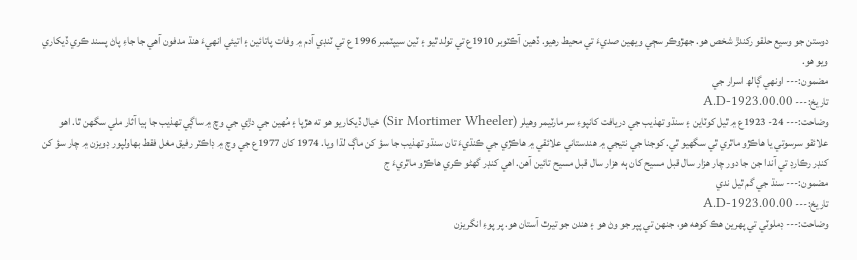دوستن جو وسيع حلقو رکندڙ شخص هو. جهڙوڪر سڄي ويهين صديءَ تي محيط رهيو. ڏهين آڪٽوبر 1910ع تي تولد ٿيو ۽ ٽين سيپٽمبر 1996 ع تي ٽنڊي آدم ۾ وفات پاتائين ۽ اتيئي انهيءَ هنڌ مدفون آهي جا جاءِ پاڻ پسند ڪري ڏيکاري ويو هو.
مضمون:--- اونھي ڳالھ اسرار جي
تاريخ:--- A.D-1923.00.00
وضاحت:--- 24- 1923ع ۾ ٿيل کوٽاين ۽ سنڌو تهذيب جي دريافت کانپوءِ سر مارٽيمر وهيلر (Sir Mortimer Wheeler) خيال ڏيکاريو هو ته هڙپا ۽ مُهين جي دڙي جي وچ ۾ ساڳي تهذيب جا ٻيا آثار ملي سگهن ٿا. اهو علائقو سرسوتي يا هاڪڙو ماٿري ٿي سگهيو ٿي. کوجنا جي نتيجي ۾ هندستاني علائقي ۾ هاڪڙي جي ڪنڌيءَ تان سنڌو تهذيب جا سؤ کن ماڳ لڌا ويا. 1974 کان 1977ع جي وچ ۾ ڊاڪٽر رفيق مغل فقط بهاولپور ڊويزن ۾ چار سؤ کن کنڊر رڪارڊ تي آندا جن جا دور چار هزار سال قبل مسيح کان ٻه هزار سال قبل مسيح تائين آهن. اهي کنڊر گهڻو ڪري هاڪڙو ماٿريءَ ج
مضمون:--- سنڌ جي گم ٿيل ندي
تاريخ:--- A.D-1923.00.00
وضاحت:--- ڊملوٽي تي پهرين هڪ کوهه هو، جنهن تي پپر جو وڻ هو ۽ هندن جو تيرٿ آستان هو. پر پوءِ انگريزن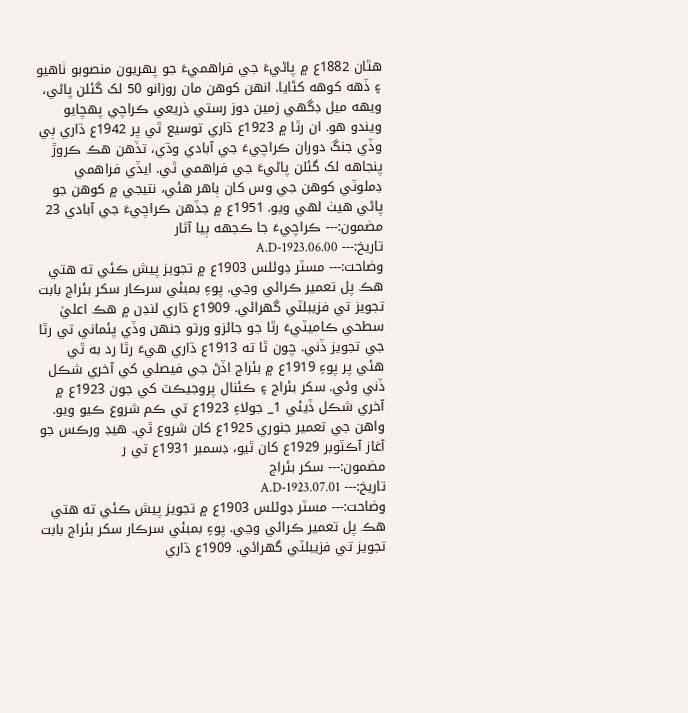هٿان 1882ع ۾ پاڻيءَ جي فراهميءَ جو پهريون منصوبو ٺاهيو ۽ ڏهه کوهه کڻايا. انهن کوهن مان روزانو 50 لک گئلن پاڻي، ويهه ميل ڊگهي زمين دوز رستي ذريعي ڪراچي پهچايو ويندو هو. ان رٿا ۾ 1923ع ڌاري توسيع ٿي پر 1942ع ڌاري ٻي وڏي جنگ دوران ڪراچيءَ جي آبادي وڌي، تڏهن هڪ ڪروڙ پنجاهه لک گئلن پاڻيءَ جي فراهمي ٿي. ايڏي فراهمي ڊملوٽي کوهن جي وس کان ٻاهر هئي، نتيجي ۾ کوهن جو پاڻي هيٺ لهي ويو. 1951ع ۾ جڏهن ڪراچيءَ جي آبادي 23
مضمون:--- ڪراچيءَ جا ڪجهه ٻيا آثار
تاريخ:--- A.D-1923.06.00
وضاحت:--- مسٽر ڊوئلس 1903ع ۾ تجويز پيش ڪئي ته هتي هڪ پل تعمير ڪرائي وڃي. پوءِ بمبئي سرڪار سکر بئراج بابت تجويز تي فزيبلٽي گهرائي. 1909ع ڌاري لنڊن ۾ هڪ اعليٰ سطحي ڪاميٽيءَ رٿا جو جائزو ورتو جنهن وڏي پئماني تي رٿا جي تجويز ڏني. چون ٿا ته 1913ع ڌاري هيءَ رٿا رد به ٿي هئي پر پوءِ 1919ع ۾ بئراج اڏڻ جي فيصلي کي آخري شڪل ڏني وئي. سکر بئراج ۽ ڪئنال پروجيڪٽ کي جون 1923ع ۾ آخري شڪل ڏيئي 1_ جولاءِ 1923ع تي ڪم شروع ڪيو ويو. واهن جي تعمير جنوري 1925ع کان شروع ٿي. هيڊ ورڪس جو آغاز آڪٽوبر 1929ع کان ٿيو، ڊسمبر 1931ع تي ر
مضمون:--- سکر بئراج
تاريخ:--- A.D-1923.07.01
وضاحت:--- مسٽر ڊوئلس 1903ع ۾ تجويز پيش ڪئي ته هتي هڪ پل تعمير ڪرائي وڃي. پوءِ بمبئي سرڪار سکر بئراج بابت تجويز تي فزيبلٽي گهرائي. 1909ع ڌاري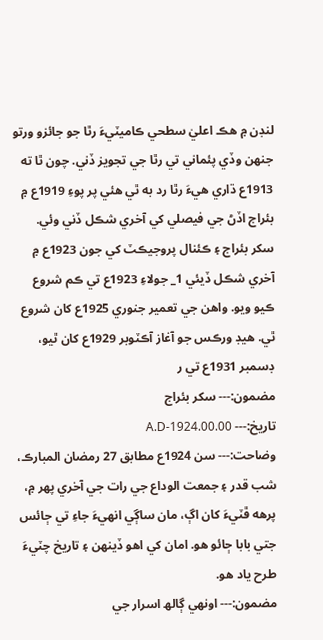لنڊن ۾ هڪ اعليٰ سطحي ڪاميٽيءَ رٿا جو جائزو ورتو جنهن وڏي پئماني تي رٿا جي تجويز ڏني. چون ٿا ته 1913ع ڌاري هيءَ رٿا رد به ٿي هئي پر پوءِ 1919ع ۾ بئراج اڏڻ جي فيصلي کي آخري شڪل ڏني وئي. سکر بئراج ۽ ڪئنال پروجيڪٽ کي جون 1923ع ۾ آخري شڪل ڏيئي 1_ جولاءِ 1923ع تي ڪم شروع ڪيو ويو. واهن جي تعمير جنوري 1925ع کان شروع ٿي. هيڊ ورڪس جو آغاز آڪٽوبر 1929ع کان ٿيو، ڊسمبر 1931ع تي ر
مضمون:--- سکر بئراج
تاريخ:--- A.D-1924.00.00
وضاحت:--- سن 1924ع مطابق 27 رمضان المبارڪ، شب قدر ۽ جمعت الوداع جي رات جي آخري پهر ۾، پرهه ڦٽيءَ کان اڳ، مان ساڳي انهيءَ جاءِ تي ڄائس جتي بابا ڄائو هو. امان کي اهو ڏينهن ۽ تاريخ چٽيءَ طرح ياد هو.
مضمون:--- اونھي ڳالھ اسرار جي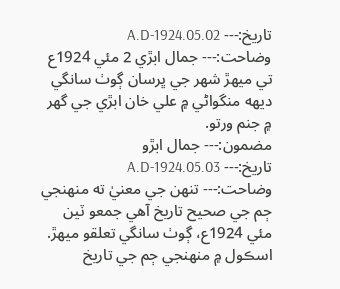تاريخ:--- A.D-1924.05.02
وضاحت:--- جمال ابڙي 2 مئي 1924ع تي ميھڙ شھر جي ڀرسان ڳوٺ سانگي ديهه منگواڻي ۾ علي خان ابڙي جي گھر ۾ جنم ورتو.
مضمون:--- جمال ابڙو
تاريخ:--- A.D-1924.05.03
وضاحت:--- تنهن جي معنيٰ ته منهنجي ڄم جي صحيح تاريخ آهي جمعو ٽين مئي 1924ع، ڳوٺ سانگي تعلقو ميهڙ. اسڪول ۾ منهنجي ڄم جي تاريخ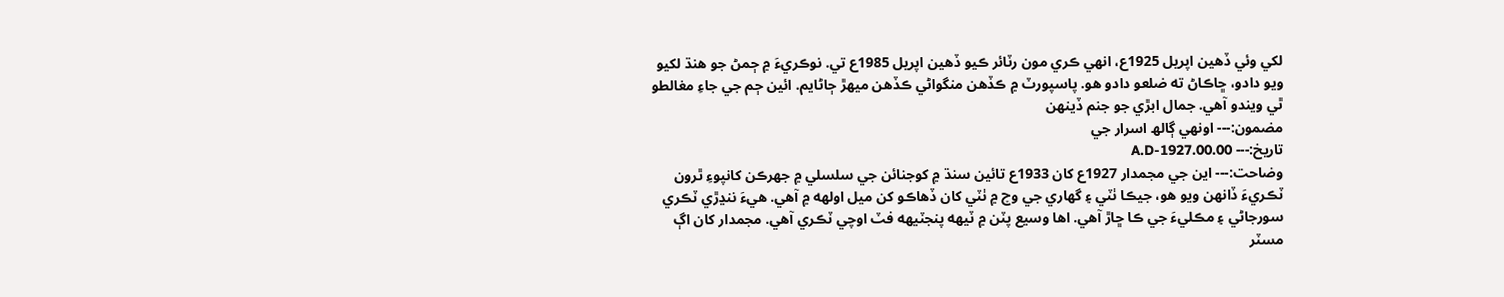لکي وئي ڏهين اپريل 1925ع، انهي ڪري مون رٽائر ڪيو ڏهين اپريل 1985ع تي. نوڪريءَ ۾ ڄمڻ جو هنڌ لکيو ويو دادو، ڇاڪاڻ ته ضلعو دادو هو. پاسپورٽ ۾ ڪڏهن منگواڻي ڪڏهن ميهڙ ڄاڻايم. ائين ڄم جي جاءِ مغالطو ٿي ويندو آهي. جمال ابڙي جو جنم ڏينھن
مضمون:--- اونھي ڳالھ اسرار جي
تاريخ:--- A.D-1927.00.00
وضاحت:--- اين جي مجمدار 1927ع کان 1933ع تائين سنڌ ۾ کوجنائن جي سلسلي ۾ جهرڪن کانپوءِ ٿرون ٽڪريءَ ڏانهن ويو هو، جيڪا ٺٽي ۽ گهاري جي وچ ۾ ٺٽي کان ڏهاڪو کن ميل اولهه ۾ آهي. هيءَ ننڍڙي ٽڪري سورجاڻي ۽ مڪليءَ جي ڪا ڇاڙ آهي. اها وسيع پٽن ۾ ٽيهه پنجٽيهه فٽ اوچي ٽڪري آهي. مجمدار کان اڳ مسٽر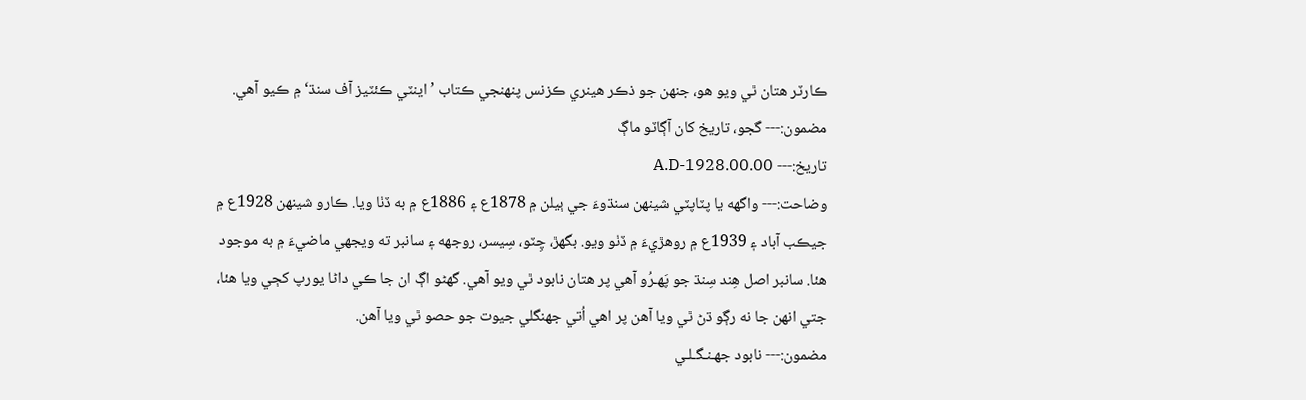ڪارٽر هتان ٿي ويو هو، جنهن جو ذڪر هينري ڪزنس پنهنجي ڪتاب ’اينٽي ڪئٽيز آف سنڌ‘ ۾ ڪيو آهي.
مضمون:--- گجو، تاريخ کان آڳاٽو ماڳ
تاريخ:--- A.D-1928.00.00
وضاحت:--- واگھه يا پٽاپٽي شينھن سنڌوءَ جي ٻيلن ۾ 1878ع ۽ 1886ع ۾ به ڏٺا ويا. ڪارو شينھن 1928ع ۾ جيڪب آباد ۽ 1939ع ۾ روھڙيءَ ۾ ڏٺو ويو. بگھڙ، چِٽو، سِيسر، روجھه ۽ سانبر ته ويجھي ماضيءَ ۾ به موجود ھئا. سانبر اصل ھِند سِنڌ جو پَھـرُو آھي پر ھتان نابود ٿي ويو آھي. گھڻو اڳ ان جا ڪي داڻا يورپ کڄي ويا ھئا، جتي انھن جا نه رڳو ڌڻ ٿي ويا آھن پر اھي اُتي جھنگلي جيوت جو حصو ٿي ويا آھن.
مضمون:--- نابود جھـنـگـلـي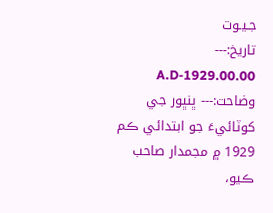جـيـوت
تاريخ:--- A.D-1929.00.00
وضاحت:--- ڀنڀور جي کوٽائيءَ جو ابتدائي ڪم 1929 ۾ مجمدار صاحب ڪيو،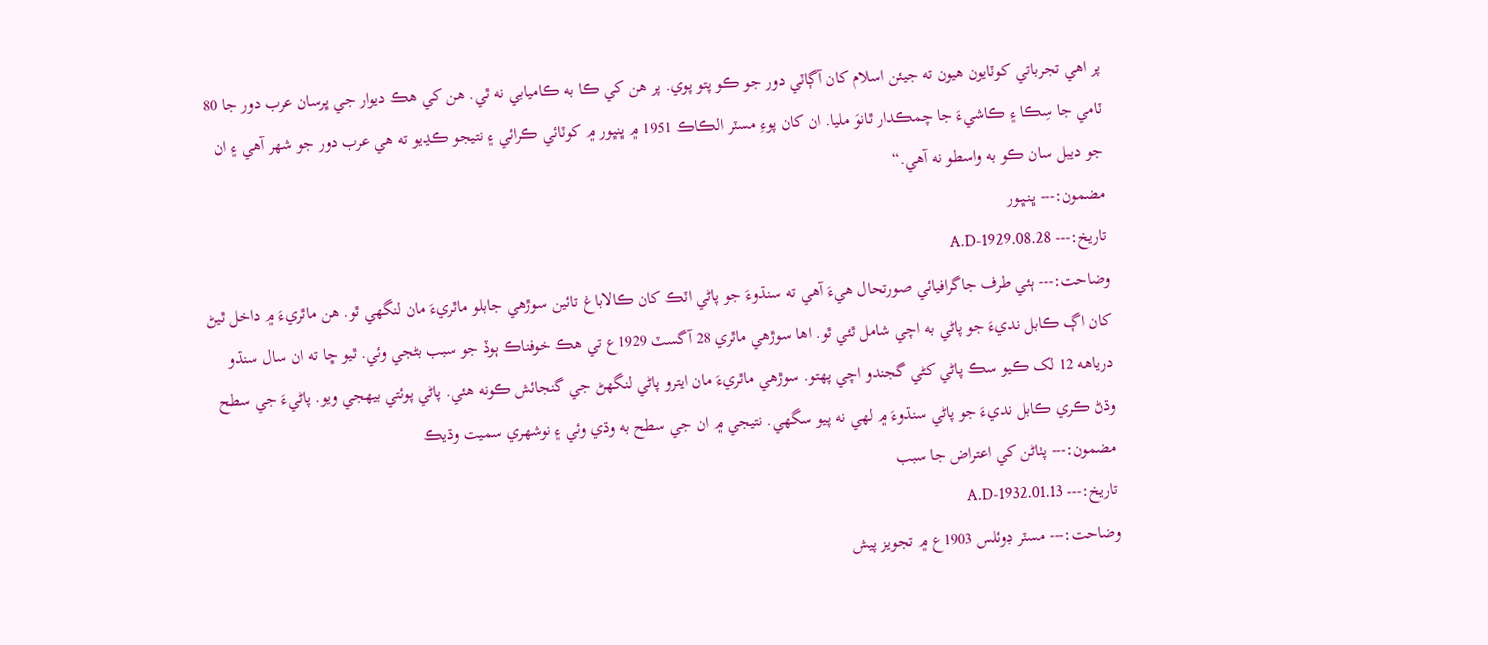پر اهي تجرباتي کوٽايون هيون ته جيئن اسلام کان آڳاٽي دور جو ڪو پتو پوي. پر هن کي ڪا به ڪاميابي نه ٿي. هن کي هڪ ديوار جي ڀرسان عرب دور جا 80 ٽامي جا سِڪا ۽ ڪاشيءَ جا چمڪدار ٿانوَ مليا. ان کان پوءِ مسٽر الڪاڪ 1951 ۾ ڀنڀور ۾ کوٽائي ڪرائي ۽ نتيجو ڪڍيو ته هي عرب دور جو شهر آهي ۽ ان جو ديبل سان ڪو به واسطو نه آهي.“
مضمون:--- ڀـنـڀـور
تاريخ:--- A.D-1929.08.28
وضاحت:--- ٻئي طرف جاگرافيائي صورتحال هيءَ آهي ته سنڌوءَ جو پاڻي اٽڪ کان ڪالاباغ تائين سوڙهي جابلو ماٿريءَ مان لنگهي ٿو. هن ماٿريءَ ۾ داخل ٿيڻ کان اڳ ڪابل نديءَ جو پاڻي به اچي شامل ٿئي ٿو. اها سوڙهي ماٿري 28 آگسٽ 1929ع تي هڪ خوفناڪ ٻوڏ جو سبب بڻجي وئي. ٿيو ڇا ته ان سال سنڌو درياهه 12 لک ڪيو سڪ پاڻي کڻي گجندو اچي پهتو. سوڙهي ماٿريءَ مان ايترو پاڻي لنگهڻ جي گنجائش ڪونه هئي. پاڻي پوئتي بيهجي ويو. پاڻيءَ جي سطح وڌڻ ڪري ڪابل نديءَ جو پاڻي سنڌوءَ ۾ لهي نه پيو سگهي. نتيجي ۾ ان جي سطح به وڌي وئي ۽ نوشهري سميت وڌيڪ
مضمون:--- پٺاڻن کي اعتراض جا سبب
تاريخ:--- A.D-1932.01.13
وضاحت:--- مسٽر ڊوئلس 1903ع ۾ تجويز پيش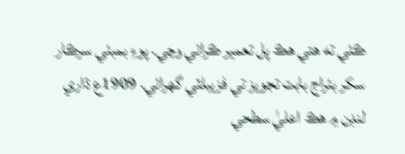ڪئي ته هتي هڪ پل تعمير ڪرائي وڃي. پوءِ بمبئي سرڪار سکر بئراج بابت تجويز تي فزيبلٽي گهرائي. 1909ع ڌاري لنڊن ۾ هڪ اعليٰ سطحي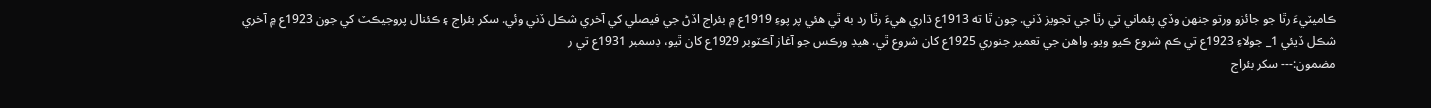ڪاميٽيءَ رٿا جو جائزو ورتو جنهن وڏي پئماني تي رٿا جي تجويز ڏني. چون ٿا ته 1913ع ڌاري هيءَ رٿا رد به ٿي هئي پر پوءِ 1919ع ۾ بئراج اڏڻ جي فيصلي کي آخري شڪل ڏني وئي. سکر بئراج ۽ ڪئنال پروجيڪٽ کي جون 1923ع ۾ آخري شڪل ڏيئي 1_ جولاءِ 1923ع تي ڪم شروع ڪيو ويو. واهن جي تعمير جنوري 1925ع کان شروع ٿي. هيڊ ورڪس جو آغاز آڪٽوبر 1929ع کان ٿيو، ڊسمبر 1931ع تي ر
مضمون:--- سکر بئراج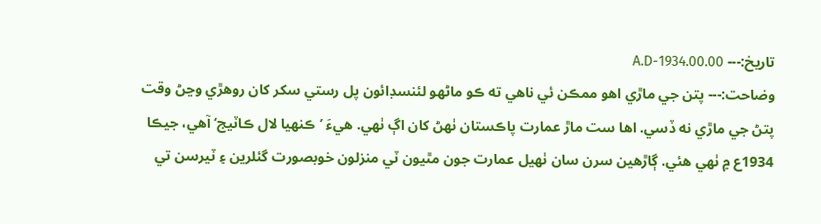تاريخ:--- A.D-1934.00.00
وضاحت:--- پتن جي ماڙي اهو ممڪن ئي ناهي ته ڪو ماڻهو لئنسڊائون پل رستي سکر کان روهڙي وڃڻ وقت پتڻ جي ماڙي نه ڏسي. اها ست ماڙ عمارت پاڪستان ٺهڻ کان اڳ ٺهي. هيءَ ’ڪنهيا لال ڪاٽيج‘ آهي، جيڪا 1934ع ۾ ٺهي هئي. ڳاڙهين سرن سان ٺهيل عمارت جون مٿيون ٽي منزلون خوبصورت گئلرين ۽ ٽيرسن تي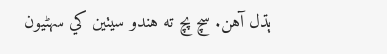ٻڌل آهن. سچ پچ ته هندو سيٺين کي سهڻيون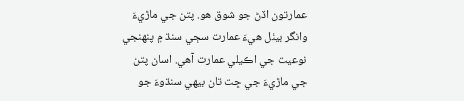عمارتون اڏڻ جو شوق هو. پتن جي ماڙيءَ وانگر بيٺل هيءَ عمارت سڄي سنڌ ۾ پنهنجي نوعيت جي اڪيلي عمارت آهي. اسان پتن جي ماڙيءَ جي ڇت تان بيهي سنڌوءَ جو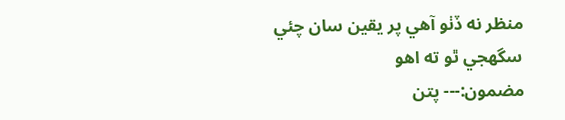منظر نه ڏٺو آهي پر يقين سان چئي سگهجي ٿو ته اهو
مضمون:--- پتن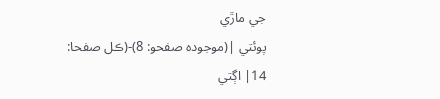جي ماڙي
پوئتي |(موجوده صفحو: 8)-(ڪل صفحا: 14| اڳتي